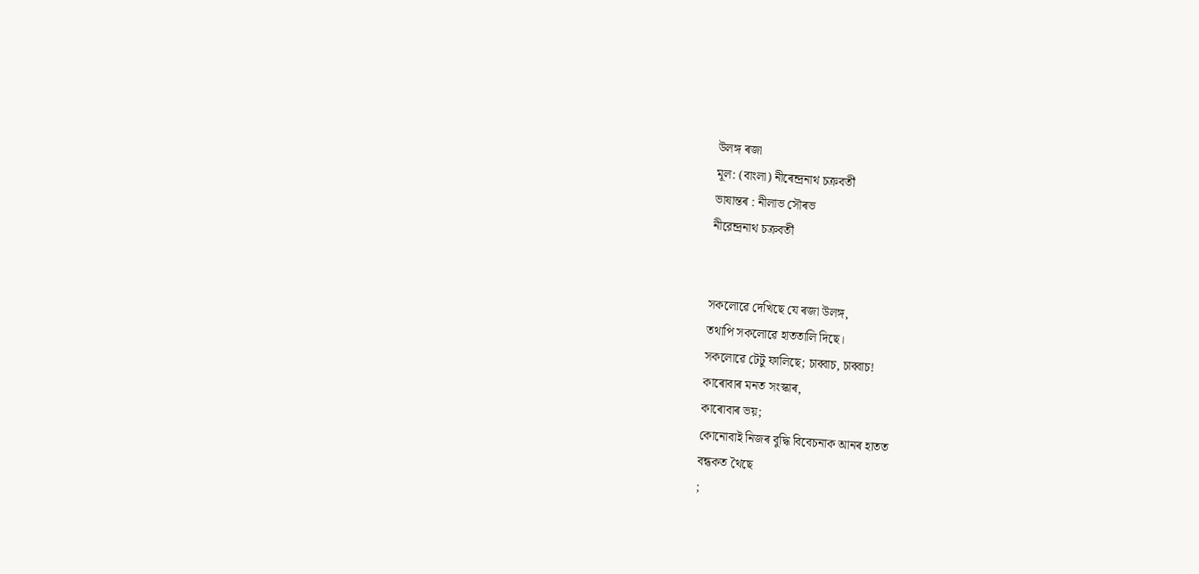উলঙ্গ ৰজা
মূল: (বাংলা) নীৰেন্দ্রনাথ চক্রবর্তী
ভাষান্তৰ : নীলাভ সৌৰভ
নীরেন্দ্রনাথ চক্রবর্তী


সকলোৱে দেখিছে যে ৰজা উলঙ্গ,
তথাপি সকলোৱে হাততালি দিছে।
সকলোৱে টেটু ফালিছে; চাব্বাচ, চাব্বাচ!
কাৰোবাৰ মনত সংস্কাৰ,
কাৰোবাৰ ভয়;
কোনোবাই নিজৰ বুদ্ধি বিবেচনাক আনৰ হাতত
বন্ধকত থৈছে
;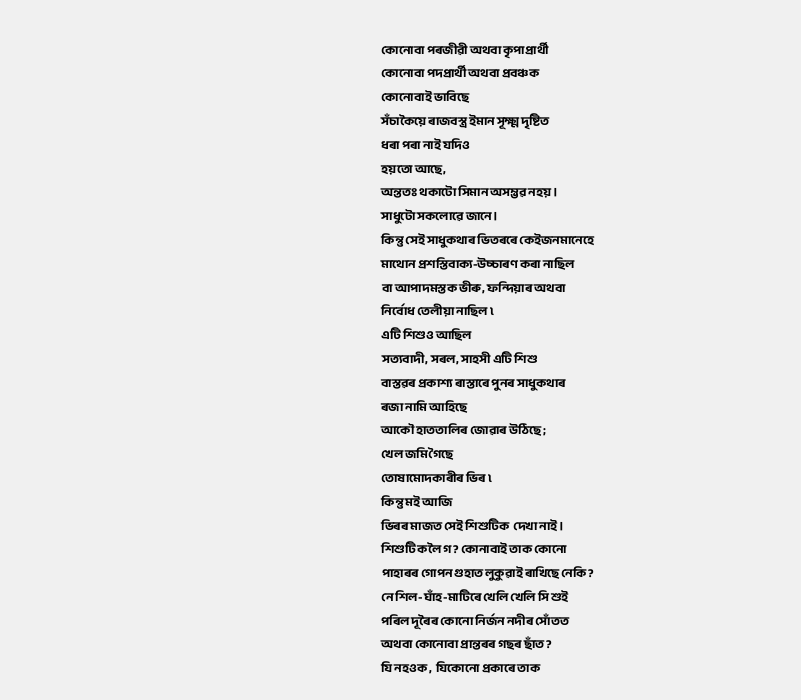কোনোবা পৰজীৱী অথবা কৃপাপ্রার্থী
কোনোবা পদপ্ৰাৰ্থী অথবা প্রবঞ্চক
কোনোবাই ভাবিছে
সঁচাকৈয়ে ৰাজবস্ত্র ইমান সূক্ষ্ম দৃষ্টিত
ধৰা পৰা নাই যদিও
হয়তো আছে,
অন্ততঃ থকাটো সিমান অসম্ভৱ নহয়।
সাধুটো সকলোৱে জানে।
কিন্তু সেই সাধুকথাৰ ভিতৰৰে কেইজনমানেহে
মাথোন প্রশস্তিবাক্য-উচ্চাৰণ কৰা নাছিল
বা আপাদমস্তক ভীৰু, ফন্দিয়াৰ অথবা
নির্বোধ তেলীয়া নাছিল ৷
এটি শিশুও আছিল
সত্যবাদী, সৰল, সাহসী এটি শিশু
বাস্তৱৰ প্রকাশ্য ৰাস্তাৰে পুনৰ সাধুকথাৰ
ৰজা নামি আহিছে
আকৌ হাততালিৰ জোৱাৰ উঠিছে ;
খেল জমি গৈছে
তোষামোদকাৰীৰ ভিৰ ৷
কিন্তু মই আজি
ভিৰৰ মাজত সেই শিশুটিক  দেখা নাই।
শিশুটি কলৈ গ? কোনাবাই তাক কোনো
পাহাৰৰ গোপন গুহাত লুকুৱাই ৰাখিছে নেকি?
নে শিল-ঘাঁহ-মাটিৰে খেলি খেলি সি শুই
পৰিল দূৰৈৰ কোনো নির্জন নদীৰ সোঁতত
অথবা কোনোবা প্রান্তৰৰ গছৰ ছাঁত?
যি নহওক ,  যিকোনো প্ৰকাৰে তাক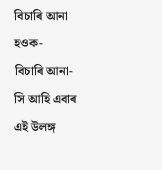বিচাৰি আনা হওক-
বিচাৰি আনা-
সি আহি এবাৰ এই উলঙ্গ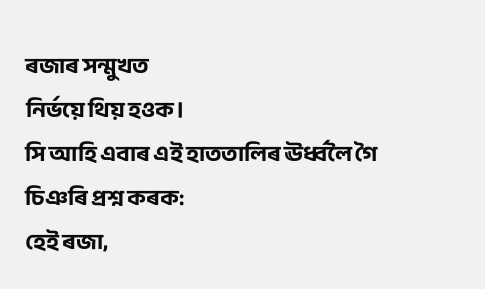ৰজাৰ সন্মুখত
নির্ভয়ে থিয় হওক।
সি আহি এবাৰ এই হাততালিৰ ঊর্ধ্বলৈ গৈ
চিঞৰি প্ৰশ্ন কৰক:
হেই ৰজা,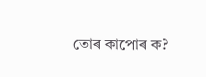তোৰ কাপোৰ ক?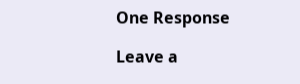One Response

Leave a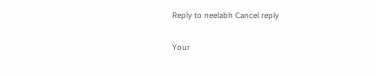Reply to neelabh Cancel reply

Your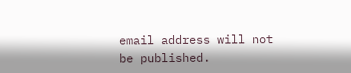email address will not be published.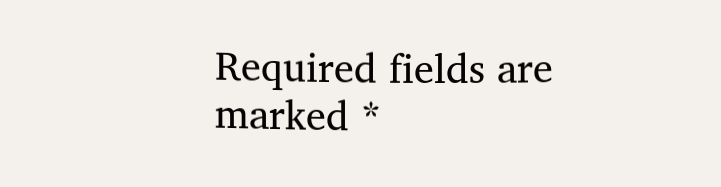Required fields are marked *